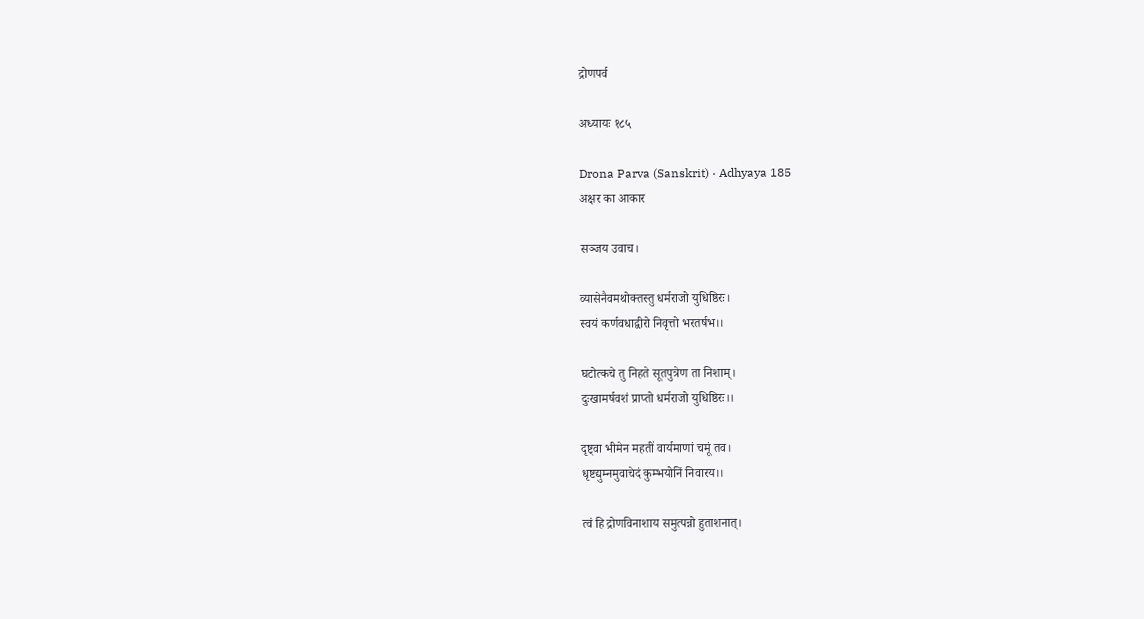द्रोणपर्व

अध्यायः १८५

Drona Parva (Sanskrit) · Adhyaya 185
अक्षर का आकार

सञ्जय उवाच।

व्यासेनैवमथोक्तस्तु धर्मराजो युधिष्ठिरः।
स्वयं कर्णवधाद्वीरो निवृत्तो भरतर्षभ।।

घटोत्कचे तु निहते सूतपुत्रेण ता निशाम्।
दुःखामर्षवशं प्राप्तो धर्मराजो युधिष्ठिरः।।

दृष्ट्वा भीमेन महतीं वार्यमाणां चमूं तव।
धृष्टद्युम्नमुवाचेदं कुम्भयोनिं निवारय।।

त्वं हि द्रोणविनाशाय समुत्पन्नो हुताशनात्।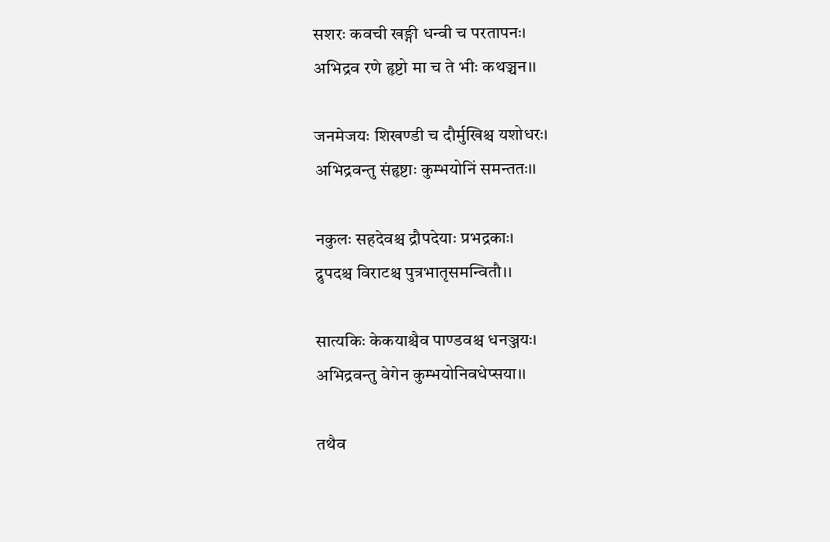सशरः कवची खङ्गी धन्वी च परतापनः।
अभिद्रव रणे हृष्टो मा च ते भीः कथञ्चन।।

जनमेजयः शिखण्डी च दौर्मुखिश्च यशोधरः।
अभिद्रवन्तु संहृष्टाः कुम्भयोनिं समन्ततः।।

नकुलः सहदेवश्च द्रौपदेयाः प्रभद्रकाः।
द्रुपदश्च विराटश्च पुत्रभातृसमन्वितौ।।

सात्यकिः केकयाश्चैव पाण्डवश्च धनञ्जयः।
अभिद्रवन्तु वेगेन कुम्भयोनिवधेप्सया।।

तथैव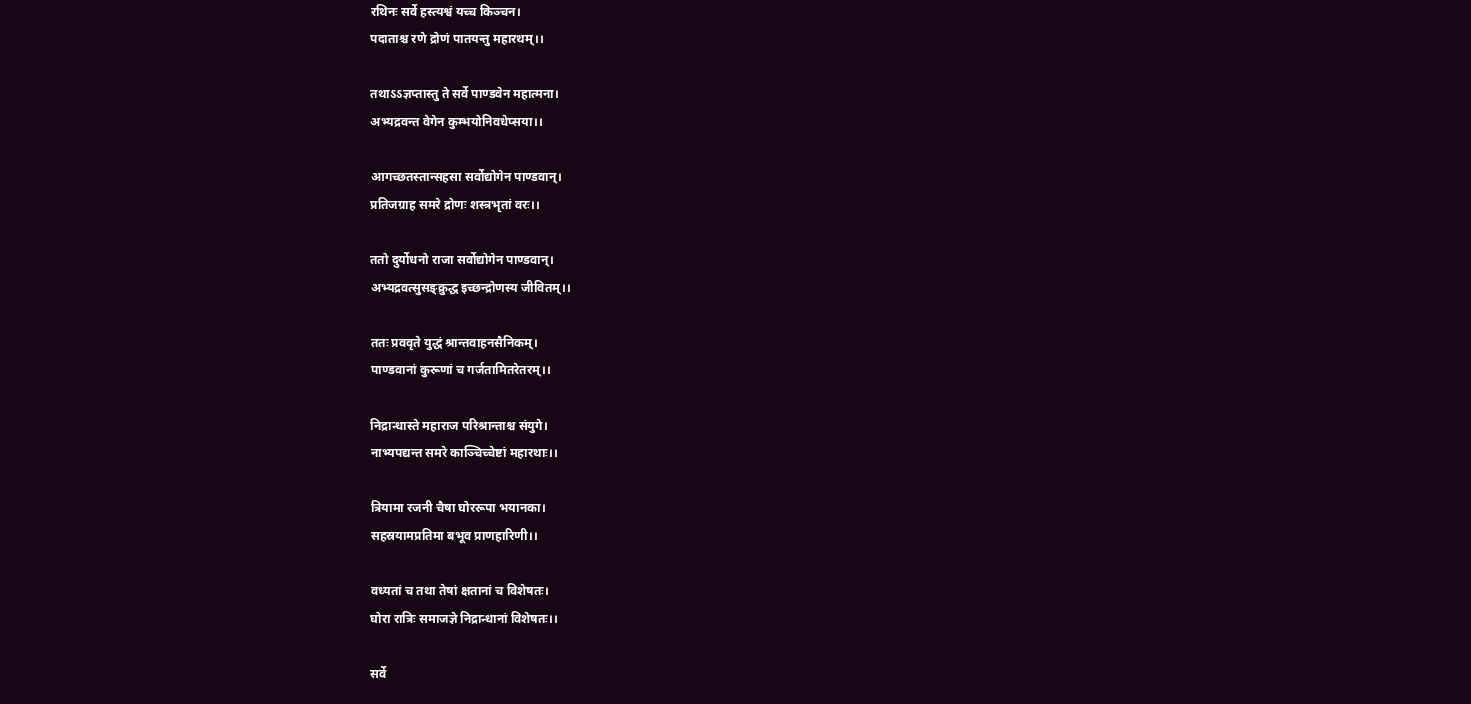रथिनः सर्वे हस्त्यश्वं यच्च किञ्चन।
पदाताश्च रणे द्रोणं पातयन्तु महारथम्।।

तथाऽऽज्ञप्तास्तु ते सर्वे पाण्डवेन महात्मना।
अभ्यद्रवन्त वेगेन कुम्भयोनिवधेप्सया।।

आगच्छतस्तान्सहसा सर्वोद्योगेन पाण्डवान्।
प्रतिजग्राह समरे द्रोणः शस्त्रभृतां वरः।।

ततो दुर्योधनो राजा सर्वोद्योगेन पाण्डवान्।
अभ्यद्रवत्सुसङ्क्रुद्ध इच्छन्द्रोणस्य जीवितम्।।

ततः प्रववृते युद्धं श्रान्तवाहनसैनिकम्।
पाण्डवानां कुरूणां च गर्जतामितरेतरम्।।

निद्रान्धास्ते महाराज परिश्रान्ताश्च संयुगे।
नाभ्यपद्यन्त समरे काञ्चिच्चेष्टां महारथाः।।

त्रियामा रजनी चैषा घोररूपा भयानका।
सहस्रयामप्रतिमा बभूव प्राणहारिणी।।

वध्यतां च तथा तेषां क्षतानां च विशेषतः।
घोरा रात्रिः समाजज्ञे निद्रान्धानां विशेषतः।।

सर्वे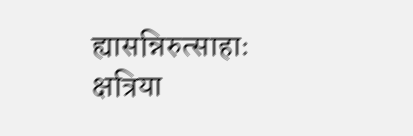ह्यासन्निरुत्साहाः क्षत्रिया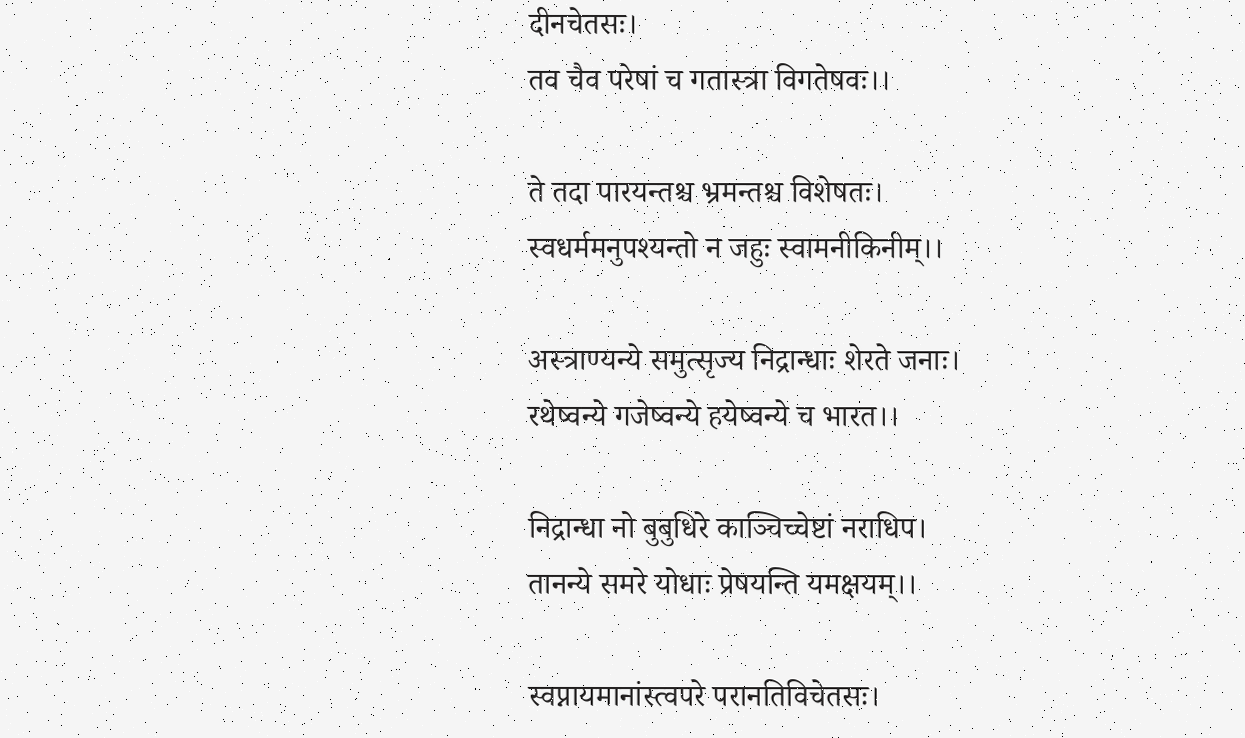दीनचेतसः।
तव चैव परेषां च गतास्त्रा विगतेषवः।।

ते तदा पारयन्तश्च भ्रमन्तश्च विशेषतः।
स्वधर्ममनुपश्यन्तो न जहुः स्वामनीकिनीम्।।

अस्त्राण्यन्ये समुत्सृज्य निद्रान्धाः शेरते जनाः।
रथेष्वन्ये गजेष्वन्ये हयेष्वन्ये च भारत।।

निद्रान्धा नो बुबुधिरे काञ्चिच्चेष्टां नराधिप।
तानन्ये समरे योधाः प्रेषयन्ति यमक्षयम्।।

स्वप्नायमानांस्त्वपरे परानतिविचेतसः।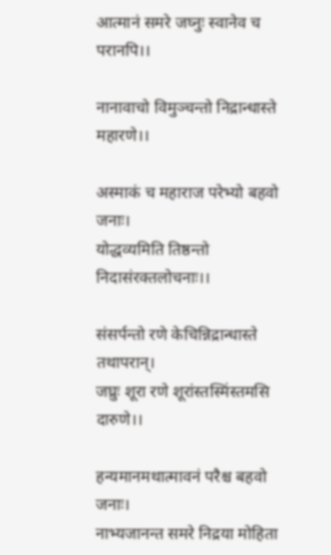आत्मानं समरे जघ्नुः स्वानेव च परानपि।।

नानावाचो विमुञ्चन्तो निद्रान्धास्ते महारणे।।

अस्माकं च महाराज परेभ्यो बहवो जनाः।
योद्धव्यमिति तिष्ठन्तो निदासंरक्तलोचनाः।।

संसर्पन्तो रणे केचिन्निद्रान्धास्ते तथापरान्।
जघ्रुः शूरा रणे शूरांस्तस्मिंस्तमसि दारुणे।।

हन्यमानमथात्मावनं परैश्च बहवो जनाः।
नाभ्यजानन्त समरे निद्रया मोहिता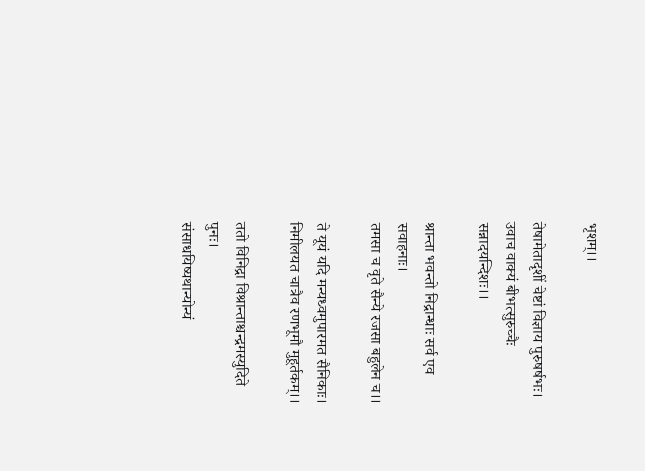भृशम्।।

तेषामेतादृशीं चेष्टां विज्ञाय पुरुषर्षभः।
उवाच वाक्यं बीभत्सुरुच्चैः सन्नादयन्दिशः।।

श्रान्ता भवन्तो निद्रान्धाः सर्व एव सवाहनाः।
तमसा च वृते सैन्ये रजसा बहुलेन च।।

ते यूयं यदि मन्यध्वमुपारमत सैनिकाः।
निमीलयत चात्रैव रणभूमौ मुहूर्तकम्।।

ततो विनिद्रा विश्रान्ताश्चन्द्रमस्युदिते पुनः।
संसाधयिष्यथान्योन्यं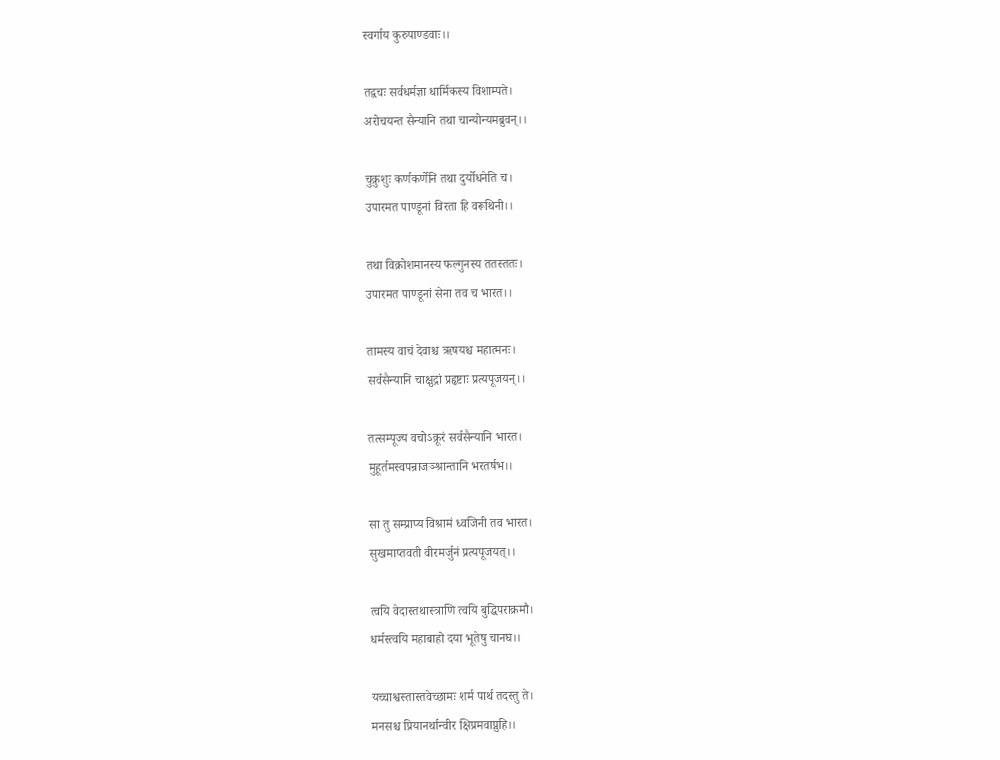स्वर्गाय कुरुपाण्डवाः।।

तद्वचः सर्वधर्मज्ञा धार्मिकस्य विशाम्पते।
अरोचयन्त सैन्यानि तथा चान्योन्यमब्रुवन्।।

चुक्रुशुः कर्णकर्णेनि तथा दुर्योधनेति च।
उपारमत पाण्डूनां विरता हि वरूथिनी।।

तथा विक्रोशमानस्य फल्गुनस्य ततस्ततः।
उपारमत पाण्डूनां सेना तव च भारत।।

तामस्य वाचं देवाश्च ऋषयश्च महात्मनः।
सर्वसैन्यानि चाक्षुद्रां प्रहृष्टाः प्रत्यपूजयन्।।

तत्सम्पूज्य वचोऽक्रूरं सर्वसैन्यानि भारत।
मुहूर्तमस्वपन्राजञ्श्रान्तानि भरतर्षभ।।

सा तु सम्प्राप्य विश्रामं ध्वजिनी तव भारत।
सुखमाप्तवती वीरमर्जुनं प्रत्यपूजयत्।।

त्वयि वेदास्तथास्त्राणि त्वयि बुद्धिपराक्रमौ।
धर्मस्त्वयि महाबाहो दया भूतेषु चानघ।।

यच्चाश्वस्तास्तवेच्छामः शर्म पार्थ तदस्तु ते।
मनसश्च प्रियानर्थान्वीर क्षिप्रमवाप्नुहि।।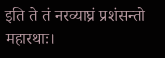इति ते तं नरव्याघ्रं प्रशंसन्तो महारथाः।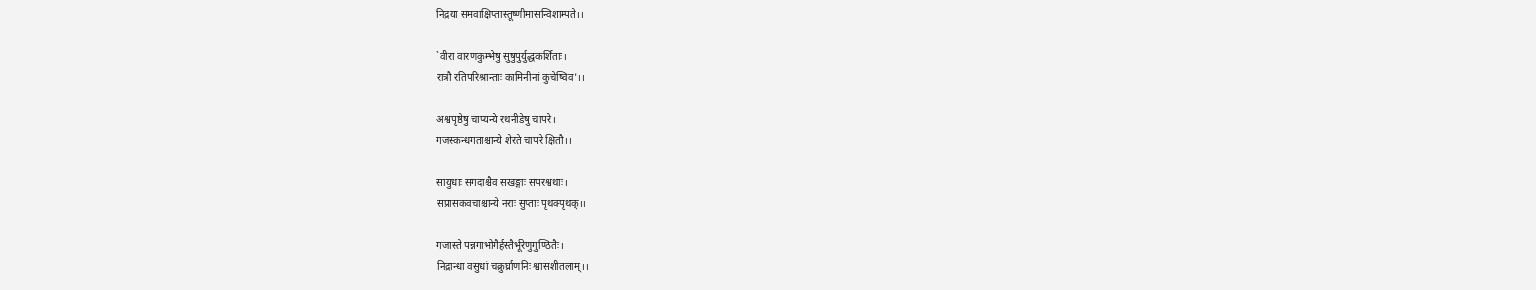निद्रया समवाक्षिप्तास्तूष्णीमासन्विशाम्पते।।

`वीरा वारणकुम्भेषु सुषुपुर्युद्धकर्शिताः।
रात्रौ रतिपरिश्रान्ताः कामिनीनां कुचेष्विव'।।

अश्वपृष्ठेषु चाप्यन्ये रथनीडेषु चापरे।
गजस्कन्धगताश्चान्ये शेरते चापरे क्षितौ।।

सायुधाः सगदाश्चैव सखङ्गाः सपरश्वथाः।
सप्रासकवचाश्चान्ये नराः सुप्ताः पृथक्पृथक्।।

गजास्ते पन्नगाभोगैर्हस्तैर्भूरेणुगुण्ठितैः।
निद्रान्धा वसुधां चक्रुर्घ्राणनिः श्वासशीतलाम्।।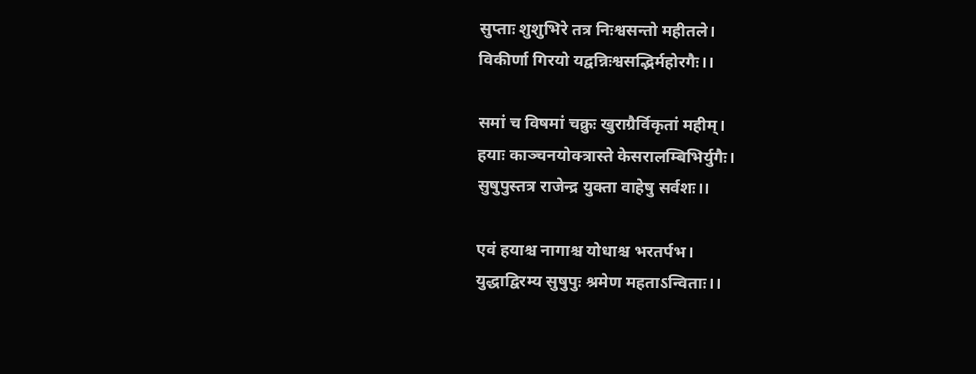सुप्ताः शुशुभिरे तत्र निःश्वसन्तो महीतले।
विकीर्णा गिरयो यद्वन्निःश्वसद्भिर्महोरगैः।।

समां च विषमां चक्रुः खुराग्रैर्विकृतां महीम्।
हयाः काञ्चनयोक्त्रास्ते केसरालम्बिभिर्युगैः।
सुषुपुस्तत्र राजेन्द्र युक्ता वाहेषु सर्वशः।।

एवं हयाश्च नागाश्च योधाश्च भरतर्पभ।
युद्धाद्विरम्य सुषुपुः श्रमेण महताऽन्विताः।।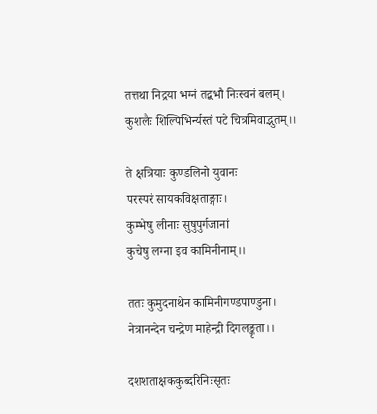तत्तथा निद्रया भग्नं तद्बभौ निःस्वनं बलम्।
कुशलैः शिल्पिभिर्न्यस्तं पटे चित्रमिवाद्भुतम्।।

ते क्षत्रियाः कुण्डलिनो युवानः
परस्परं सायकविक्षताङ्गाः।
कुम्भेषु लीनाः सुषुपुर्गजानां
कुचेषु लग्ना इव कामिनीनाम्।।

ततः कुमुदनाथेन कामिनीगण्डपाण्डुना।
नेत्रानन्देन चन्द्रेण माहेन्द्री दिगलङ्कृता।।

दशशताक्षककुब्दरिनिःसृतः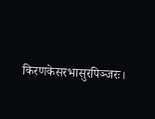किरणकेसरभासुरपिञ्जरः।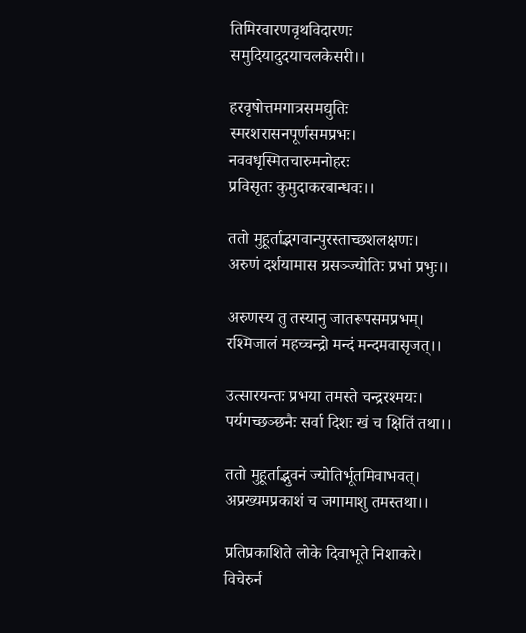तिमिरवारणवृथविदारणः
समुदियादुदयाचलकेसरी।।

हरवृषोत्तमगात्रसमद्युतिः
स्मरशरासनपूर्णसमप्रभः।
नववधृस्मितचारुमनोहरः
प्रविसृतः कुमुदाकरबान्धवः।।

ततो मुहूर्ताद्भगवान्पुरस्ताच्छशलक्षणः।
अरुणं दर्शयामास ग्रसञ्ज्योतिः प्रभां प्रभुः।।

अरुणस्य तु तस्यानु जातरूपसमप्रभम्।
रश्मिजालं महच्चन्द्रो मन्दं मन्दमवासृजत्।।

उत्सारयन्तः प्रभया तमस्ते चन्द्ररश्मयः।
पर्यगच्छञ्छनैः सर्वा दिशः खं च क्षितिं तथा।।

ततो मुहूर्ताद्भुवनं ज्योतिर्भूतमिवाभवत्।
अप्रख्यमप्रकाशं च जगामाशु तमस्तथा।।

प्रतिप्रकाशिते लोके दिवाभूते निशाकरे।
विचेरुर्न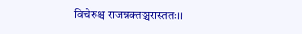विचेरुश्च राजन्नक्तञ्चरास्ततः।।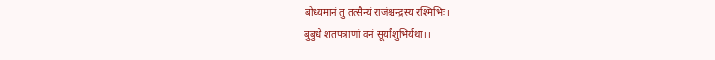बोध्यमानं तु तत्सैन्यं राजंश्चन्द्रस्य रश्मिभिः।
बुबुधे शतपत्राणां वनं सूर्यांशुभिर्यथा।।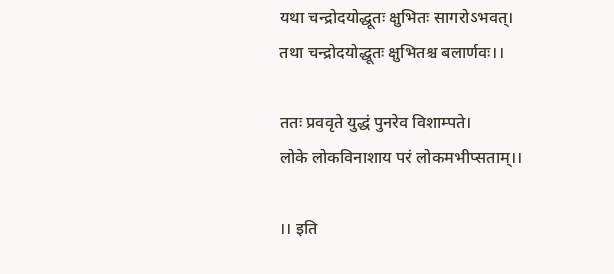यथा चन्द्रोदयोद्धूतः क्षुभितः सागरोऽभवत्।
तथा चन्द्रोदयोद्धूतः क्षुभितश्च बलार्णवः।।

ततः प्रववृते युद्धं पुनरेव विशाम्पते।
लोके लोकविनाशाय परं लोकमभीप्सताम्।।

।। इति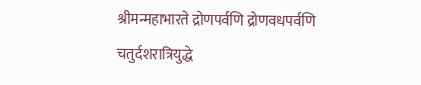श्रीमन्महाभारते द्रोणपर्वणि द्रोणवधपर्वणि
चतुर्दशरात्रियुद्धे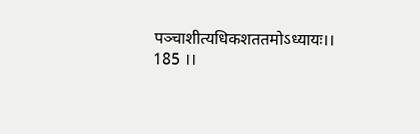पञ्चाशीत्यधिकशततमोऽध्यायः।। 185 ।।